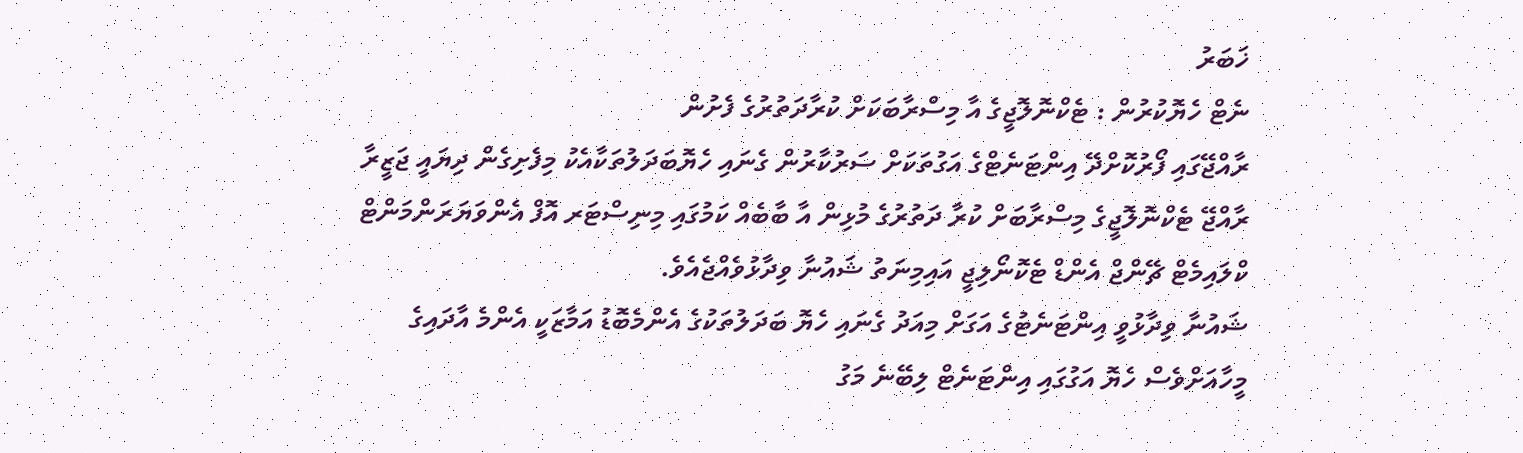ޚަބަރު
ނެޓް ހެޔޮކުރުން : ޓެކްނޮލޮޖީގެ އާ މިސްރާބަކަށް ކުރާދަތުރުގެ ފެށުން
ރާއްޖޭގައި ފޯރުކޮށްދޭ އިންޓަނެޓްގެ އަގުތަކަށް ސަރުކާރުން ގެނައި ހެޔޮބަދަލުތަކާއެކު މިފެށިގެން ދިޔައީ ޖަޒީރާ ރާއްޖޭ ޓެކްނޮލޮޖީގެ މިސްރާބަށް ކުރާ ދަތުރުގެ މުޅިން އާ ބާބެއް ކަމުގައި މިނިސްޓަރ އޮފް އެންވަޔަރަންމަންޓް ކްލައިމެޓް ޗޭންޖް އެންޑް ޓެކޮނޯލިޖީ އައިމިނަތު ޝައުނާ ވިދާޅުވެއްޖެއެވެ.
ޝައުނާ ވިދާޅުވީ އިންޓަނެޓުގެ އަގަށް މިއަދު ގެނައި ހެޔޮ ބަދަލުތަކުގެ އެންމެބޮޑު އަމާޒަކީ އެންމެ އާދައިގެ މީހާއަށްވެސް ހެޔޮ އަގުގައި އިންޓަނެޓް ލިބޭނެ މަގު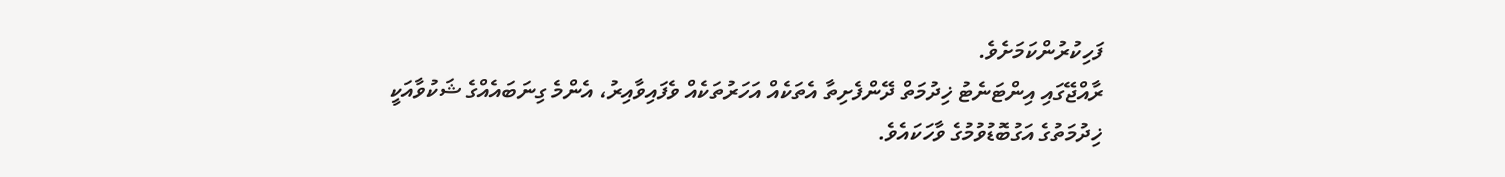ފަހިކުރުންކަމަށެވެ.
ރާއްޖޭގައި އިންޓަނެޓު ޚިދުމަތް ދޭންފެށިތާ އެތަކެއް އަހަރުތަކެއް ވެފައިވާއިރު، އެންމެ ގިނަބައެއްގެ ޝަކުވާއަކީ ޚިދުމަތުގެ އަގުބޮޑުވުމުގެ ވާހަކައެވެ.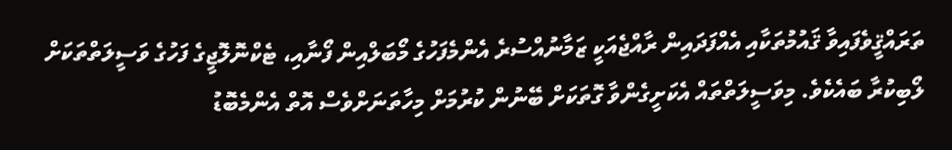ތަރައްޤީވެފައިވާ ޤައުމުތަކާއި އެއްފަދައިން ރާއްޖެއަކީ ޒަމާނުއްސުރެ އެންމެފަހުގެ މޯބަލްއިން ފޯނާއި، ޓެކްނޮލޮޖީގެ ފަހުގެ ވަސީލަތްތަކަށް ލޯބިކުރާ ބައެކެވެ. މިވަސީލަތްތައް އެކަށީގެންވާ ގޮތަކަށް ބޭނުން ކުރުމަށް މިހާތަނަށްވެސް އޮތް އެންމެބޮޑު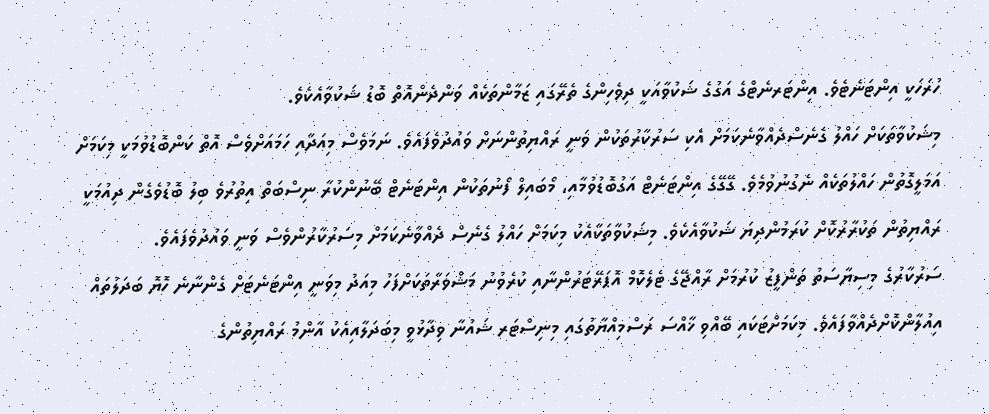ހުރަހަކީ އިންޓަނެޓެވެ. އިންޓަރނެޓްގެ އަގުގެ ޝަކުވާއަކީ ދިވެހިންގެ ތެރޭގައި ޒަމާންތަކެއް ވަންދެންއޮތް ބޮޑު ޝަކުވާއެކެވެ.
މިޝަކުވާތަކަށް ހައްލު ގެނެސްދެއްވާނެކަމަށް އެކި ސަރުކާރުތަކުން ވަނީ ރައްޔިތުންނަށް ވައުދުވެފައެވެ. ނަމަވެސް މިއަދާއި ހަމައަށްވެސް އޮތް ކަންބޮޑުވުމަކީ މިކަމަށް އަމަލީގޮތުން ހައްލުތަކެއް ނެގުނުވުމެވެ. ގޭގޭގެ އިންޓަނެޓް އަގުބޮޑުވުމާއި، މޯބައިލް ފޯނުތަކުން އިންޓަނެޓް ބޭނުންކުރާ ނިސްބަތް އިތުރުވެ ބިލު ބޮޑުވެގެން ދިއުމަކީ ރައްޔިތުން ތަކުރާރުކޮށް ކުރަމުންދިޔަ ޝަކުވާއެކެވެ. މިޝަކުވާތަކާއެކު މިކަމަށް ހައްލު ގެނެސް ދެއްވާނެކަމަށް މިސަރުކާރުންވެސް ވަނީ ވައުދުވެފައެވެ.
ސަރުކާރުގެ މިސިޔާސަތު ތަންފީޒު ކުރުމަށް ރާއްޖޭގެ ޓެލެކޮމް އޮޕަރޭޓަރުންނާއި ކުރެވުނު މަޝްވަރާތަކަށްފަހު މިއަދު މިވަނީ އިންޓަނެޓަށް ގެންނާނެ ހޮޔޮ ބަދަލުތައް އިއުލާންކޮށްދެއްވާފައެވެ. މިކަމަށްޓަކައި ބޭއްވި ޚާއްސަ ރަސްމިއްޔާތުގައި މިނިސްޓަރ ޝައުނާ ވިދާޅުވީ މިބަދަލާއިއެކު އާންމު ރައްޔިތުންގެ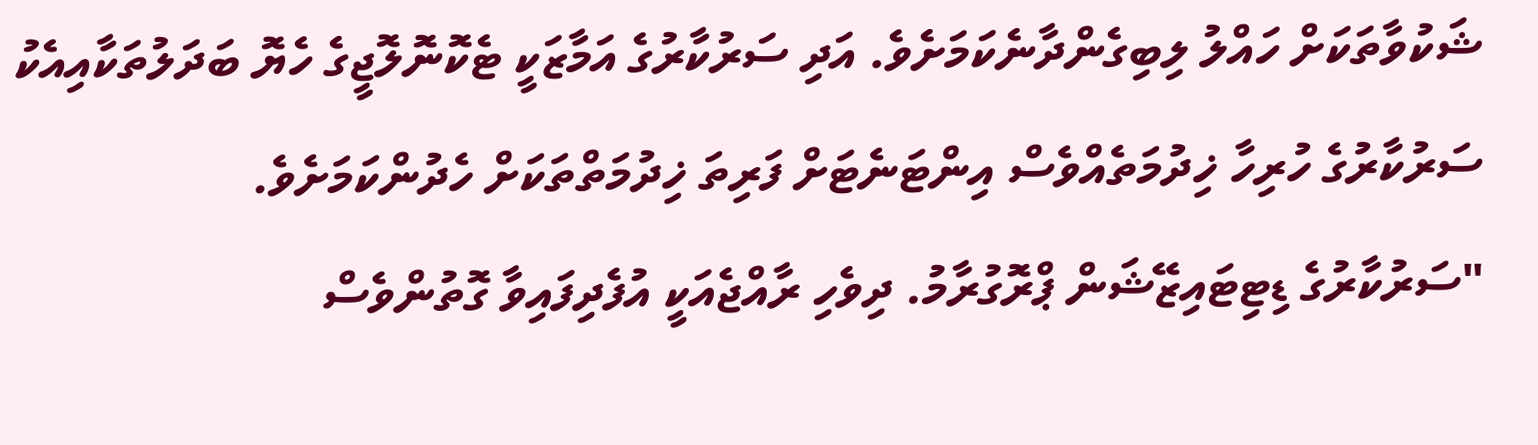ޝަކުވާތަކަށް ހައްލު ލިބިގެންދާނެކަމަށެވެ. އަދި ސަރުކާރުގެ އަމާޒަކީ ޓެކޮނޮލޮޖީގެ ހެޔޮ ބަދަލުތަކާއިއެކު ސަރުކާރުގެ ހުރިހާ ޚިދުމަތެއްވެސް އިންޓަނެޓަށް ފަރިތަ ޚިދުމަތްތަކަށް ހެދުންކަމަށެވެ.
"ސަރުކާރުގެ ޑިޓިޓައިޒޭޝަން ޕްރޮގުރާމު. ދިވެހި ރާއްޖެއަކީ އުފެދިފައިވާ ގޮތުންވެސް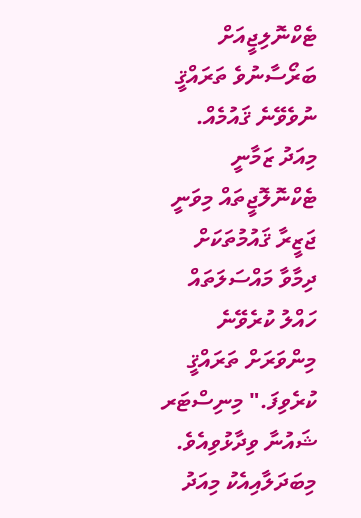ޓެކްނޮލިޖީއަށް ބަރޯސާނުވެ ތަރައްޤީ ނުވެވޭނެ ޤައުމެއް. މިއަދު ޒަމާނީ ޓެކްނޮލޮޖީތައް މިވަނީ ޖަޒީރާ ޤައުމުތަކަށް ދިމާވާ މައްސަލަތައް ހައްލު ކުރެވޭނެ މިންވަރަށް ތަރައްޤީ ކުރެވިފަ." މިނިސްޓަރ ޝައުނާ ވިދާޅުވިއެވެ.
މިބަދަލާއިއެކު މިއަދު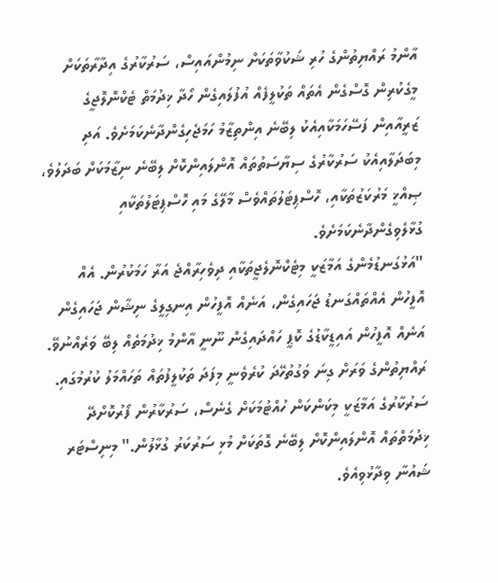އާންމު ރައްޔިތުންގެ ހުރި ޝަކުވާތަކަށް ނިމުންއައިސް، ސަރުކާރުގެ އިދާރާތަކަށް މީގެކުރިން ގޮސްގެން އެތައް ތަކުލީފެއް އުފުލައިގެން ހޯދާ ޚިދުމަތް ޓެކްނޮލޮޖީގެ ޒަރީއާއިން ފަސޭހަމަކާއިއެކު ލިބޭނެ އިންތިޒާމު ހަމަޖެހިގެންދާނެކަމަށެވެ. އަދި މިބަދަލާއިއެކު ސަރުކާރުގެ ސިޔާސަތުތައް އޮންލައިންކޮށް ލިބޭނެ ނިޒާމަކަށް ބަދަލުވެ، ޞިއްޚީ މަރުކަޒުތަކާއި، ހޮސްޕިޓަލުތައްވެސް މާލޭގެ މައި ހޮސްޕިޓަލުތަކާއި ގުޅާލެވިގެންދާނެކަމަށެވެ.
"އަޅުގަނޑުމެންގެ އަމާޒަކީ މިޓެކްނޮލެޖީތަކާއި ދިވެހިރާއްޖެ އަރާ ހަމަކުރުން. އެއް އޮފީހުން އެއްތައްގަނޑު ޖަހައިގެން، އަނެއް އޮފީހުން އިނގިލީގެ ނިޝާން ޖަހައިގެން އަނެއް އޮފީހުން އައިޑީކާޑުގެ ކޮޕީ ހައްދައިގެން ނޫނީ އާންމު ޚިދުމަތެއް ލިބޭ ވަރެއްނުވޭ. ރައްޔިތުންގެ ވަރަށް ގިނަ ވަގުތުހޭދަ ކުރެވެނީ މިފަދަ ތަކުލީފުތައް ތަހައްމަލު ކުރުމުގައި. ސަރުކާރުގެ އަމާޒަކީ މިކަންކަން ހުއްޓުމަކަށް ގެނެސް، ސަރުކާރުން ފޯރުކޮށްދޭ ޚިދުމަތްތައް އޮންލައިންކޮށް ލިބޭނެ ގޮތަކަށް މުޅި ސަރުކަރު ގުޅާލުން." މިނިސްޓަރ ޝައުނާ ވިދާޅުވިއެވެ.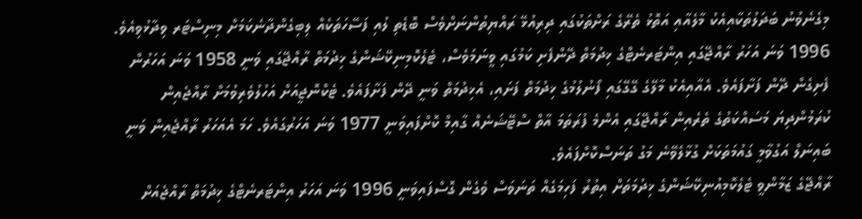މިގެނެވުނު ބަދަލުތަކާއިއެކު މާލެއާއި އަތޮޅު ތެރޭގެ ރަށްތަކުގައި ދިރިއުޅޭ ރައްޔިތުންނަށްވެސް ބޮޑެތި ލުއި ފަސޭހަތަކެއް ލިބިގެންދާނެކަމަށް މިނިސްޓަރ ވިދާޅުވިއެވެ. 1996 ވަނަ އަހަރު ރާއްޖޭގައި އިންޓަރނެޓްގެ ޚިދުމަތް ދޭންފެށި ކަމުގައި ވީނަމަވެސް، ޓެލެކޮމިނިކޭޝަންގެ ޚިދުމަތް ރާއްޖޭގައި ވަނީ 1958 ވަނަ އަހަރުން ފެށިގެން ދޭން ފަށާފައެވެ. އެއާއިއެކު މާލޭގެ ގޭގޭގައި ފޯނުލުމުގެ ޚިދުމަތް ފަށައި، އެޚިދުމަތް ވަނީ ދޭން ފަށާފައެވެ. ޓެކްނޮޖީއަށް އަހުލުވެރިވުމަށް ރާއްޖެއިން ކުރަމުންދިޔަ މަސައްކަތުގެ ތެރެއިން ރާއްޖޭގައި އެންމެ ފުރަތަމަ އާތް ސްޓޭޝަނެއް ގާއިމް ކޮށްފައިވަނީ 1977 ވަނަ އަހަރުގައެވެ. ހަމަ އެއަހަރު ރާއްޖެއިން ވަނީ ބައިނަލް އަގުވާމީ ގައުމަތަކަށް ގުޅާލެވޭނެ މަގު ތަނަސްކޮށްފައެވެ.
ރާއްޖޭގެ ޒަމާންވީ ޓެލެކޮމިއުނިކޭޝަންގެ ޚިދުމަތަށް އިތުރު ފަހިމަގެއް ތަނަވަސް ވެގެން ގޮސްފައިވަނީ 1996 ވަނަ އަހަރު އިންޓަރނެޓްގެ ޚިދުމަތް ރާއްޖެއަށް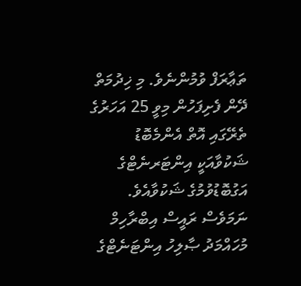ތަޢާރަފް ވުމުންނެވެ. މި ޚިދުމަތް ދޭން ފެށިފަހުން މިވީ 25 އަހަރުގެ ތެރޭގައި އޮތް އެންމެބޮޑު ޝަކުވާއަކީ އިންޓަރނެޓްގެ އަގުބޮޑުވުމުގެ ޝަކުވާއެވެ. ނަމަވެސް ރައީސް އިބްރާހިމް މުހައްމަދު ޞާލިހު އިންޓަނެޓްގެ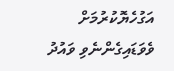އަގުހެޔޮކުރުމަށް ވެވަޑައިގެންނެވި ވައުދު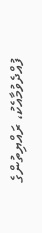ފުއްދެވުމާއެކު، ރައްޔިތުންގެ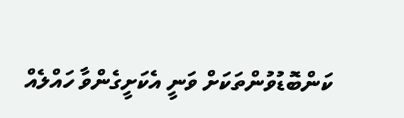ކަންބޮޑުވުންތަކަށް ވަނީ އެކަށީގެންވާ ހައްލެއް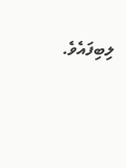ލިބިފައެވެ.